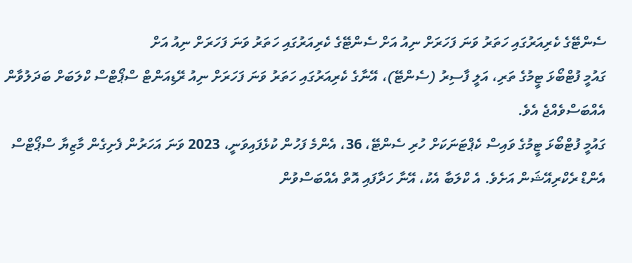ސެންޓޭގެ ކެރިއަރުގައި ހަތަރު ވަނަ ފަހަރަށް ނިއު އަށް ސެންޓޭގެ ކެރިއަރުގައި ހަތަރު ވަނަ ފަހަރަށް ނިއު އަށް
ގައުމީ ފުޓްބޯޅަ ޓީމުގެ ތަރި، އަލީ ފާސިރު (ސެންޓޭ)، އޭނާގެ ކެރިއަރުގައި ހަތަރު ވަނަ ފަހަރަށް ނިއު ރޭޑިއަންޓް ސްޕޯޓްސް ކްލަބަށް ބަދަލުވާން އެއްބަސްވެއްޖެ އެވެ.
ގައުމީ ފުޓްބޯޅަ ޓީމުގެ ވައިސް ކެޕްޓަނަކަށް ހުރި ސެންޓޭ، 36، އެންމެ ފަހުން ކުޅެފައިވަނީ، 2023 ވަނަ އަހަރުން ފެށިގެން މާޒިޔާ ސްޕޯޓްސް އެންޑް ރެކްރިއޭޝަން އަށެވެ. އެ ކްލަބާ އެކު، އޭނާ ހަދާފައި އޮތް އެއްބަސްވުން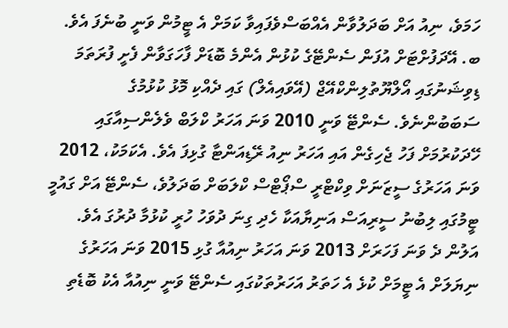ހަމަވެ، ނިއު އަށް ބަދަލުވާން އެއްބަސްވެފައިވާ ކަމަށް އެ ޓީމުން ވަނީ ބުނެފަ އެވެ.
ބ. އޭދަފުށްޓަށް އުފަން ސެންޓޭގެ ކުޅުން އެންމެ ބޮޑަށް ފާހަގަވާން ފެށީ ފުރަތަމަ ޑިވިޝަނުގައި އޯލްޔޫތުލިންކްއޭޖް (އޭވައިއެލް) ގައި ދެއްކި މޮޅު ކުޅުމުގެ ސަބަބުންނެވެ. ސެންޓޭ ވަނީ 2010 ވަނަ އަހަރު ކްލަބް ވެލެންސިއާގައި ހޭދަކުރުމަށް ފަހު ޖެހިގެން އައި އަހަރު ނިއު ރޭޑިއަންޓާ ގުޅިފަ އެވެ. އެކަމަކު، 2012 ވަނަ އަހަރުގެ ސީޒަނަށް ވިކްޓްރީ ސްޕޯޓްސް ކްލަބަށް ބަދަލުވެ، ސެންޓޭ އަށް ގައުމީ ޓީމުގައި ލިބުނު ސީރިއަސް އަނިޔާއަކާ ހެދި ގިނަ ދުވަހު ހުރީ ކުޅުމާ ދުރުގަ އެވެ.
އަލުން ދެ ވަނަ ފަހަރަށް 2013 ވަނަ އަހަރު ނިއުއާ ގުޅި 2015 ވަނަ އަހަރުގެ ނިޔަލަށް އެ ޓީމަށް ކުޅެ އެ ހަތަރު އަހަރުތަކުގައި ސެންޓޭ ވަނީ ނިއުއާ އެކު ބޮޑެތި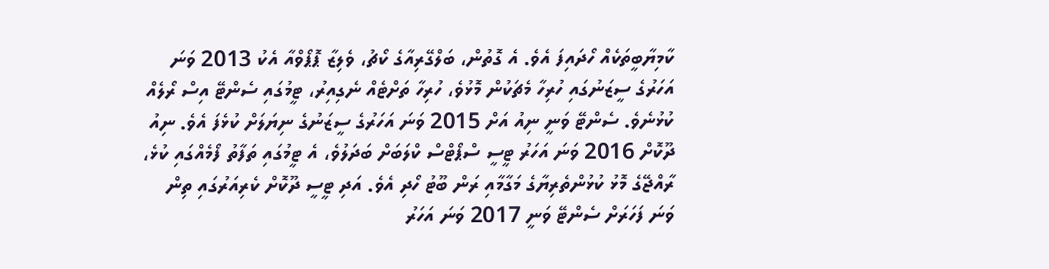ކާމިޔާބީތަކެއް ހޯދައިފަ އެވެ. އެ ގޮތުން، ބަލްގޭރިއާގެ ކޯޗު، ވެލިޒާ ޕޮޕޯވްއާ އެކު 2013 ވަނަ އަހަރުގެ ސީޒަނުގައި ހުރިހާ މެޗަކުން މޮޅުވެ، ހުރިހާ ތަށްޓެއް ނެގިއިރު، ޓީމުގައި ސެންޓޭ އިސް ރޯލެއް ކުޅުނެވެ. ސެންޓޭ ވަނީ ނިއު އަށް 2015 ވަނަ އަހަރުގެ ސީޒަނުގެ ނިޔަލަށް ކުޅެފަ އެވެ. ނިއު ދޫކޮށް 2016 ވަނަ އަހަރު ޓީސީ ސްޕޯޓްސް ކްލަބަށް ބަދަލުވެ، އެ ޓީމުގައި ތަފާތު ފޯމެއްގައި ކުޅެ، ރާއްޖޭގެ މޮޅު ކުޅުންތެރިޔާގެ މަގާމާއި ރަން ބޫޓު ހޯދި އެވެ. އަދި ޓީސީ ދޫކޮށް ކެރިއަރުގައި ތިން ވަނަ ފަހަރަށް ސެންޓޭ ވަނީ 2017 ވަނަ އަހަރު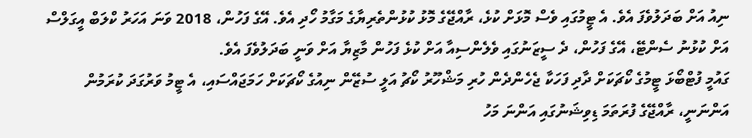ނިއު އަށް ބަދަލުވެފަ އެވެ. އެ ޓީމުގައި ވެސް މޮޅަށް ކުޅެ، ރާއްޖޭގެ މޮޅު ކުޅުންތެރިޔާގެ މަގާމު ހޯދި އެވެ. އޭގެ ފަހުން، 2018 ވަނަ އަހަރު ކްލަބް އީގަލްސް އަށް ކުޅުނު ސެންޓޭ، އޭގެ ފަހުން، ދެ ސީޒަނުގައި ވެލެންސިއާ އަށް ކުޅެ ފަހުން މާޒިޔާ އަށް ވަނީ ބަދަލުވެފަ އެވެ.
ގައުމީ ފުޓްބޯޅަ ޓީމުގެ ކޯޗަކަށް ދާދި ފަހަކާ ޖެހެންދެން ހުރި މަޝްހޫރު ކޯޗު އަލީ ސުޒޭން ނިއުގެ ކޯޗަކަށް ހަމަޖައްސައި، އެ ޓީމު ވަރުގަދަ ކުރަމުން އަންނަނީ، ރާއްޖޭގެ ފުރަތަމަ ޑިވިޝަނުގައި އަންނަ މަހު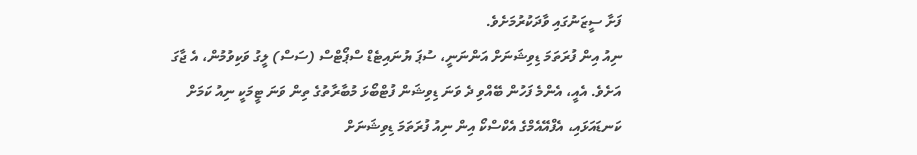ފަށާ ސީޒަނުގައި ވާދަކުރުމަށެވެ.
ނިއު އިން ފުރަތަމަ ޑިވިޝަނަށް އަންނަނީ، ސުޕަ ޔުނައިޓެޑް ސްޕޯޓްސް (ސަސް) ލީގު ވަކިވުމުން، އެ ޖާގަ އަށެވެ. އެއީ، އެންމެ ފަހުން ބޭއްވި ދެ ވަނަ ޑިވިޝަން ފުޓްބޯޅަ މުބާރާތުގެ ތިން ވަނަ ޓީމަކީ ނިއު ކަމަށް ކަނޑައަޅައި، އެފްއޭއެމްގެ އެކްސްކޯ އިން ނިއު ފުރަތަމަ ޑިވިޝަނަށް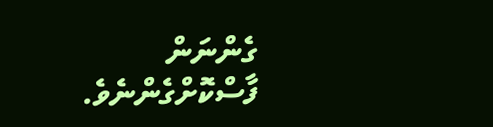ގެންނަން ފާސްކޮށްގެންނެވެ.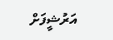އަރުޝީފަށް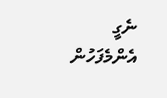ނެގީ
އެންމެފަހުން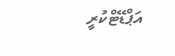އަޕްޑޭޓްކުރީ